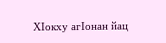ХӀокху агӀонан йац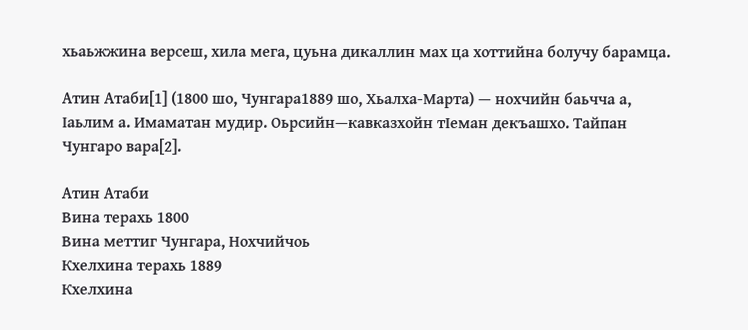хьаьжжина версеш, хила мега, цуьна дикаллин мах ца хоттийна болучу барамца.

Атин Атаби[1] (1800 шо, Чунгара1889 шо, Хьалха-Марта) — нохчийн баьчча а, Іаьлим а. Имаматан мудир. Оьрсийн—кавказхойн тӀеман декъашхо. Тайпан Чунгаро вара[2].

Атин Атаби
Вина терахь 1800
Вина меттиг Чунгара, Нохчийчоь
Кхелхина терахь 1889
Кхелхина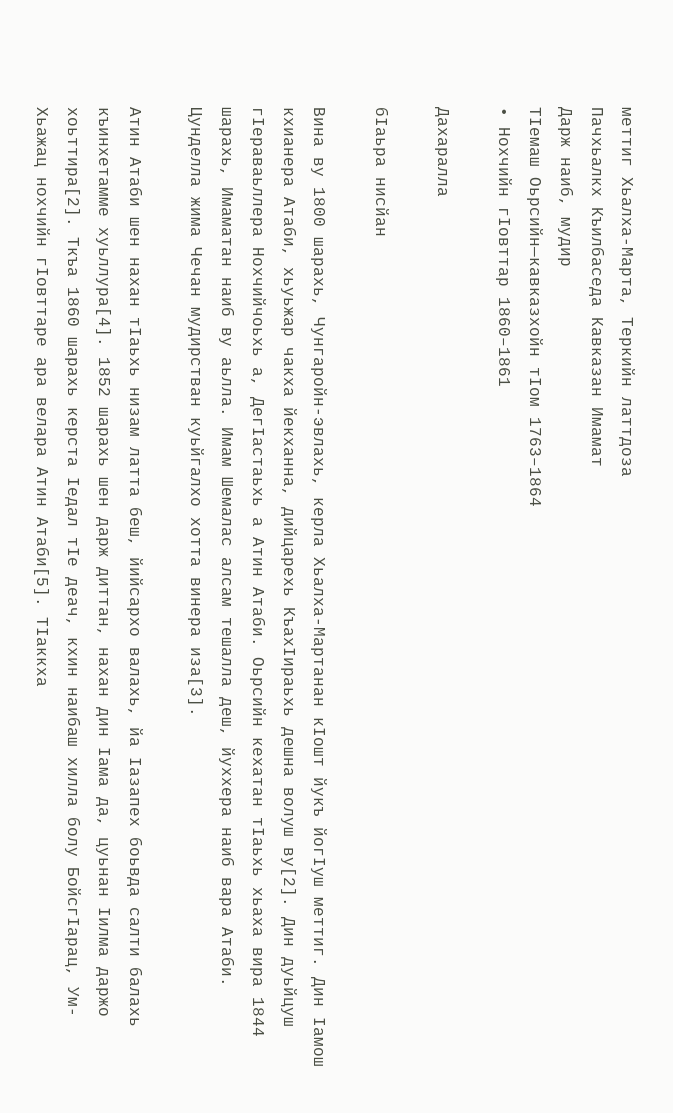меттиг Хьалха-Марта, Теркийн латтдоза
Пачхьалкх Къилбаседа Кавказан Имамат
Дарж наиб, мудир
ТӀемаш Оьрсийн—кавказхойн тӀом 1763–1864
• Нохчийн гІовттар 1860–1861

Дахаралла

бӀаьра нисйан

Вина ву 1800 шарахь, Чунгаройн-эвлахь, керла Хьалха-Мартанан кӀошт йукъ йогІуш меттиг. Дин Іамош кхианера Атаби, хьуьжар чакха йекханна, дийцарехь КъахӀираьхь дешна волуш ву[2]. Дин дуьйцуш гІераваьллера Нохчийчоьхь а, ДегӀастаьхь а Атин Атаби. Оьрсийн кехатан тІаьхь хьаха вира 1844 шарахь, Имаматан наиб ву аьлла. Имам Шемалас алсам тешалла деш, йуххера наиб вара Атаби. Цунделла жима Чечан мудирстван куьйгалхо хотта винера иза[3].

Атин Атаби шен нахан тІаьхь низам латта беш, йийсархо валахь, йа Іазапех боьвда салти балахь къинхетамме хуьллура[4]. 1852 шарахь шен дарж диттан, нахан дин Іама да, цуьнан Іилма даржо хоьттира[2]. Ткъа 1860 шарахь керста Іедал тІе деач, кхин наибаш хилла болу БойсгӀарац, Ум-Хьажац нохчийн гІовттаре ара велара Атин Атаби[5]. ТІаккха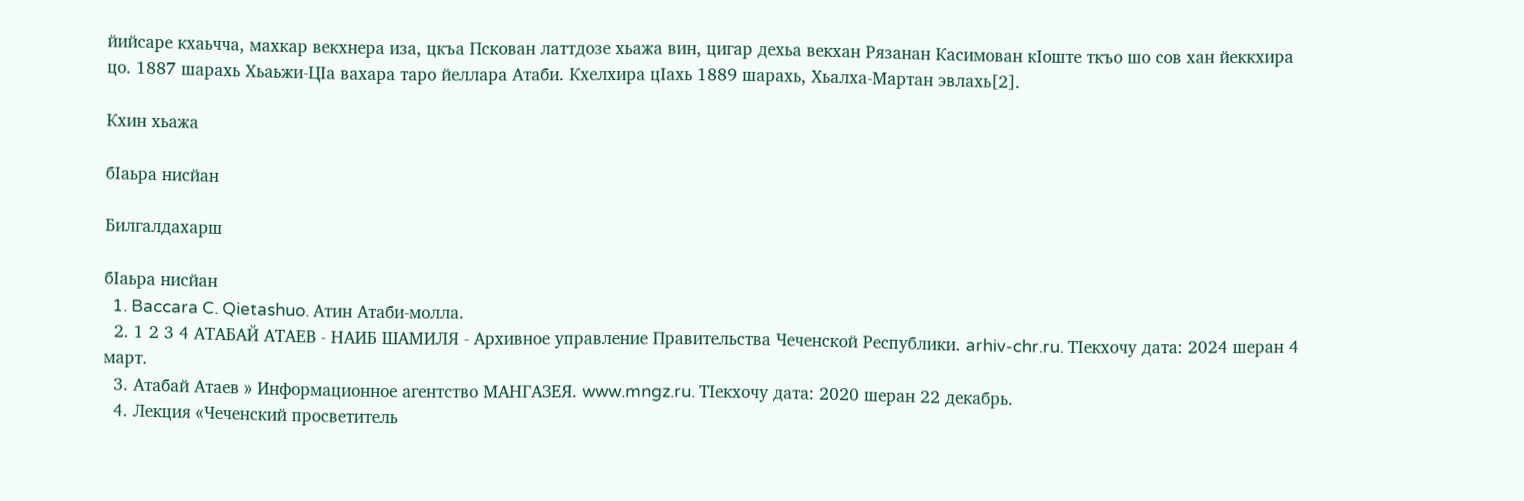йийсаре кхаьчча, махкар векхнера иза, цкъа Пскован латтдозе хьажа вин, цигар дехьа векхан Рязанан Касимован кІоште ткъо шо сов хан йеккхира цо. 1887 шарахь Хьаьжи-ЦІа вахара таро йеллара Атаби. Кхелхира цІахь 1889 шарахь, Хьалха-Мартан эвлахь[2].

Кхин хьажа

бӀаьра нисйан

Билгалдахарш

бӀаьра нисйан
  1. Baccara C. Qietashuo. Атин Атаби-молла.
  2. 1 2 3 4 АТАБАЙ АТАЕВ - НАИБ ШАМИЛЯ - Архивное управление Правительства Чеченской Республики. arhiv-chr.ru. ТӀекхочу дата: 2024 шеран 4 март.
  3. Атабай Атаев » Информационное агентство МАНГАЗЕЯ. www.mngz.ru. ТӀекхочу дата: 2020 шеран 22 декабрь.
  4. Лекция «Чеченский просветитель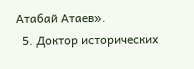Атабай Атаев».
  5. Доктор исторических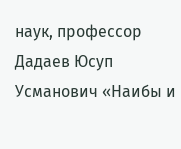наук, профессор Дадаев Юсуп Усманович «Наибы и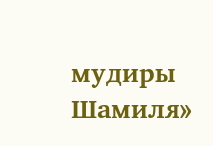мудиры Шамиля»